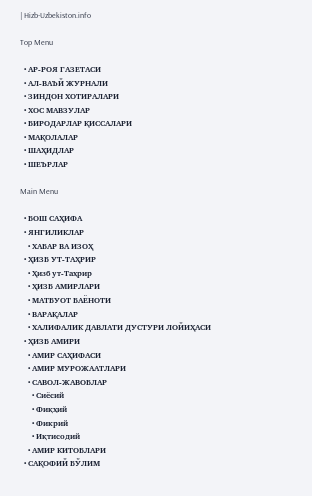| Hizb-Uzbekiston.info

Top Menu

  • АР-РОЯ ГАЗЕТАСИ
  • АЛ-ВАЪЙ ЖУРНАЛИ
  • ЗИНДОН ХОТИРАЛАРИ
  • ХОС МАВЗУЛАР
  • БИРОДАРЛАР ҚИССАЛАРИ
  • МАҚОЛАЛАР
  • ШАҲИДЛАР
  • ШЕЪРЛАР

Main Menu

  • БОШ САҲИФА
  • ЯНГИЛИКЛАР
    • ХАБАР ВА ИЗОҲ
  • ҲИЗБ УТ-ТАҲРИР
    • Ҳизб ут-Таҳрир
    • ҲИЗБ АМИРЛАРИ
    • МАТБУОТ БАЁНОТИ
    • ВАРАҚАЛАР
    • ХАЛИФАЛИК ДАВЛАТИ ДУСТУРИ ЛОЙИҲАСИ
  • ҲИЗБ АМИРИ
    • АМИР САҲИФАСИ
    • АМИР МУРОЖААТЛАРИ
    • САВОЛ-ЖАВОБЛАР
      • Сиёсий
      • Фиқҳий
      • Фикрий
      • Иқтисодий
    • АМИР КИТОБЛАРИ
  • САҚОФИЙ БЎЛИМ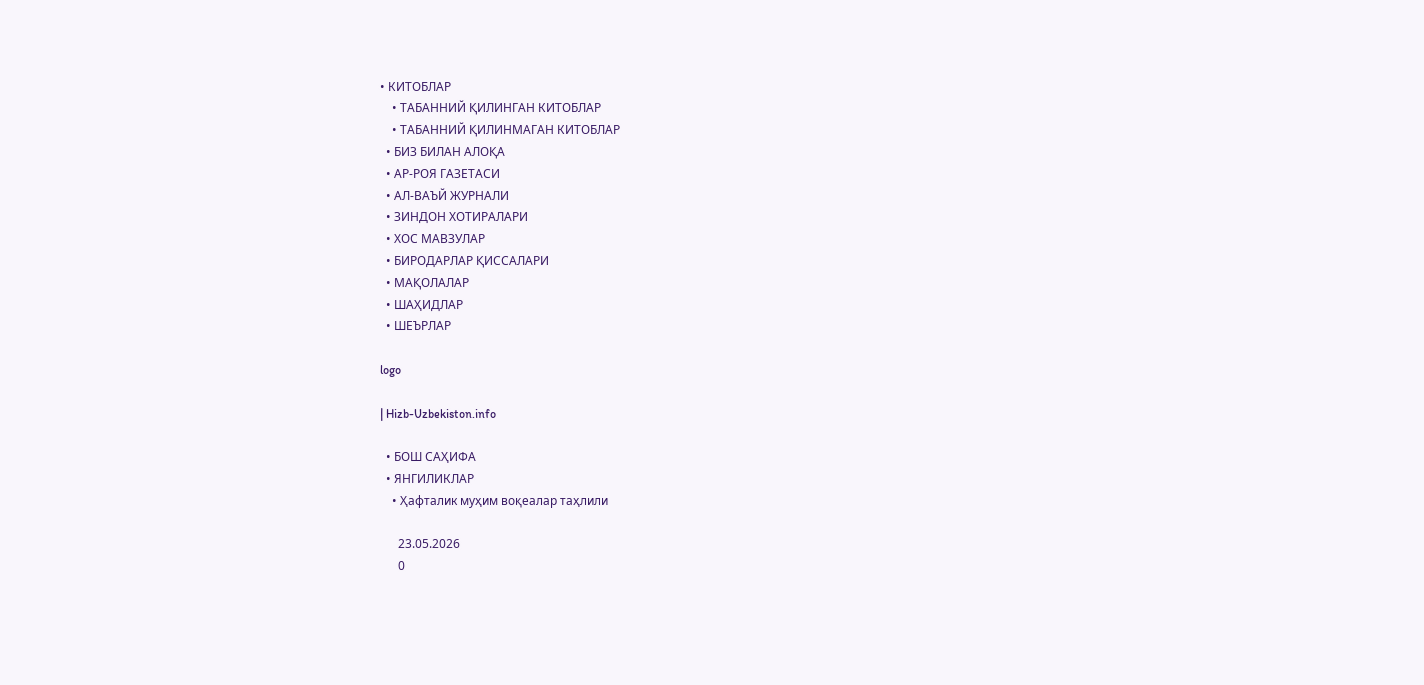• КИТОБЛАР
    • ТАБАННИЙ ҚИЛИНГАН КИТОБЛАР
    • ТАБАННИЙ ҚИЛИНМАГАН КИТОБЛАР
  • БИЗ БИЛАН АЛОҚА
  • АР-РОЯ ГАЗЕТАСИ
  • АЛ-ВАЪЙ ЖУРНАЛИ
  • ЗИНДОН ХОТИРАЛАРИ
  • ХОС МАВЗУЛАР
  • БИРОДАРЛАР ҚИССАЛАРИ
  • МАҚОЛАЛАР
  • ШАҲИДЛАР
  • ШЕЪРЛАР

logo

| Hizb-Uzbekiston.info

  • БОШ САҲИФА
  • ЯНГИЛИКЛАР
    • Ҳафталик муҳим воқеалар таҳлили

      23.05.2026
      0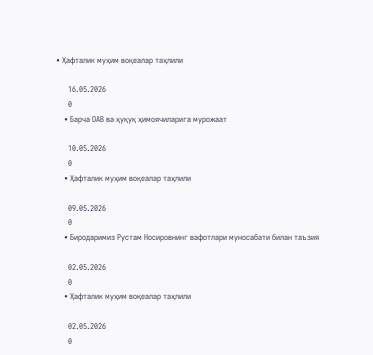• Ҳафталик муҳим воқеалар таҳлили

      16.05.2026
      0
    • Барча ОАВ ва ҳуқуқ ҳимоячиларига мурожаат

      10.05.2026
      0
    • Ҳафталик муҳим воқеалар таҳлили

      09.05.2026
      0
    • Биродаримиз Рустам Носировнинг вафотлари муносабати билан таъзия

      02.05.2026
      0
    • Ҳафталик муҳим воқеалар таҳлили

      02.05.2026
      0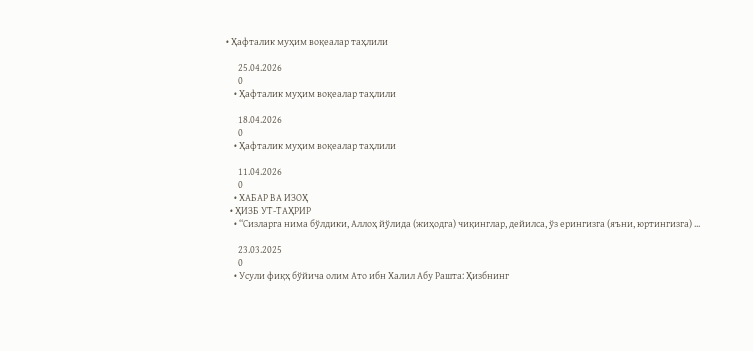• Ҳафталик муҳим воқеалар таҳлили

      25.04.2026
      0
    • Ҳафталик муҳим воқеалар таҳлили

      18.04.2026
      0
    • Ҳафталик муҳим воқеалар таҳлили

      11.04.2026
      0
    • ХАБАР ВА ИЗОҲ
  • ҲИЗБ УТ-ТАҲРИР
    • “Сизларга нима бўлдики, Аллоҳ йўлида (жиҳодга) чиқинглар, дейилса, ўз ерингизга (яъни, юртингизга) ...

      23.03.2025
      0
    • Усули фиқҳ бўйича олим Ато ибн Халил Абу Рашта: Ҳизбнинг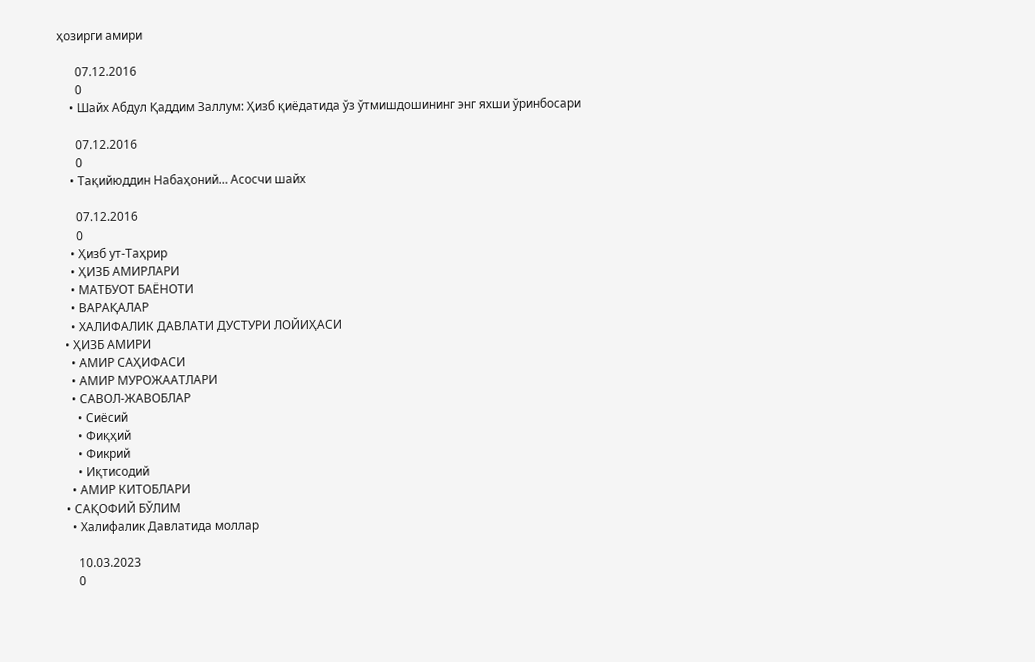ҳозирги амири

      07.12.2016
      0
    • Шайх Абдул Қаддим Заллум: Ҳизб қиёдатида ўз ўтмишдошининг энг яхши ўринбосари

      07.12.2016
      0
    • Тақийюддин Набаҳоний… Асосчи шайх

      07.12.2016
      0
    • Ҳизб ут-Таҳрир
    • ҲИЗБ АМИРЛАРИ
    • МАТБУОТ БАЁНОТИ
    • ВАРАҚАЛАР
    • ХАЛИФАЛИК ДАВЛАТИ ДУСТУРИ ЛОЙИҲАСИ
  • ҲИЗБ АМИРИ
    • АМИР САҲИФАСИ
    • АМИР МУРОЖААТЛАРИ
    • САВОЛ-ЖАВОБЛАР
      • Сиёсий
      • Фиқҳий
      • Фикрий
      • Иқтисодий
    • АМИР КИТОБЛАРИ
  • САҚОФИЙ БЎЛИМ
    • Халифалик Давлатида моллар

      10.03.2023
      0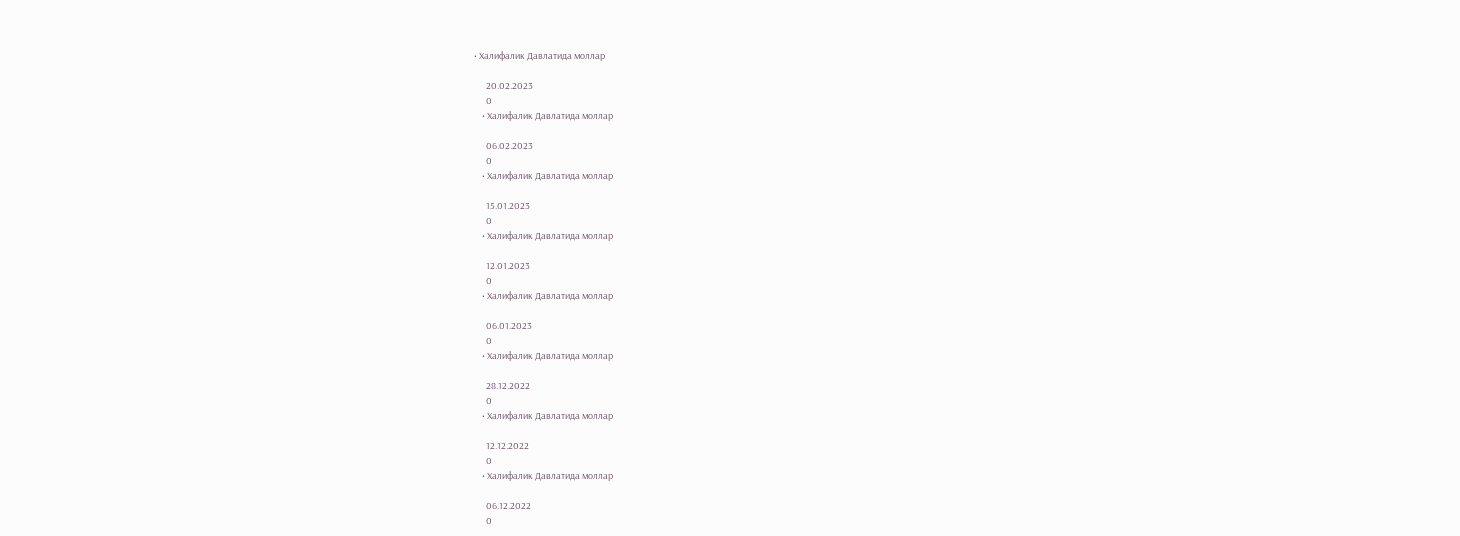• Халифалик Давлатида моллар

      20.02.2023
      0
    • Халифалик Давлатида моллар

      06.02.2023
      0
    • Халифалик Давлатида моллар

      15.01.2023
      0
    • Халифалик Давлатида моллар

      12.01.2023
      0
    • Халифалик Давлатида моллар

      06.01.2023
      0
    • Халифалик Давлатида моллар

      28.12.2022
      0
    • Халифалик Давлатида моллар

      12.12.2022
      0
    • Халифалик Давлатида моллар

      06.12.2022
      0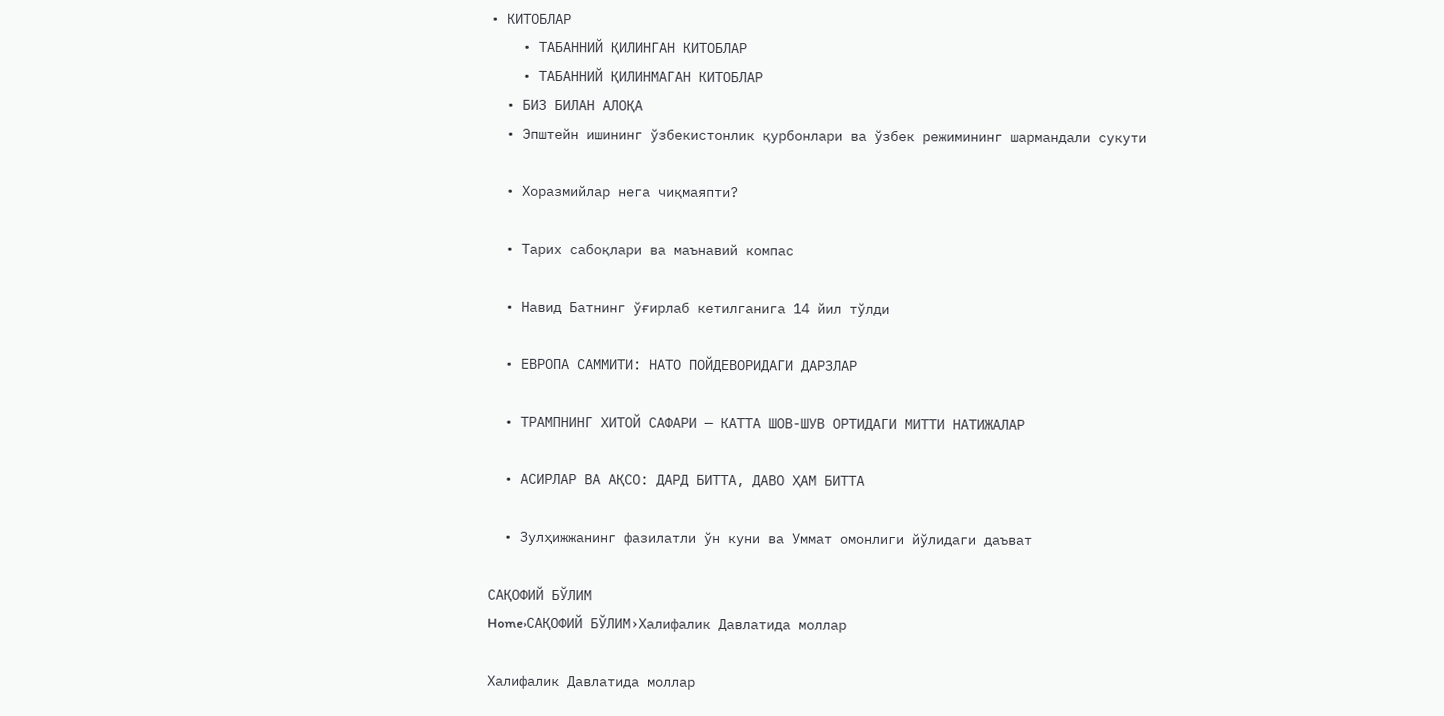• КИТОБЛАР
    • ТАБАННИЙ ҚИЛИНГАН КИТОБЛАР
    • ТАБАННИЙ ҚИЛИНМАГАН КИТОБЛАР
  • БИЗ БИЛАН АЛОҚА
  • Эпштейн ишининг ўзбекистонлик қурбонлари ва ўзбек режимининг шармандали сукути

  • Хоразмийлар нега чиқмаяпти?

  • Тарих сабоқлари ва маънавий компас

  • Навид Батнинг ўғирлаб кетилганига 14 йил тўлди

  • ЕВРОПА САММИТИ: НАТО ПОЙДЕВОРИДАГИ ДАРЗЛАР

  • ТРАМПНИНГ ХИТОЙ САФАРИ — КАТТА ШОВ-ШУВ ОРТИДАГИ МИТТИ НАТИЖАЛАР

  • АСИРЛАР ВА АҚСО: ДАРД БИТТА, ДАВО ҲАМ БИТТА

  • Зулҳижжанинг фазилатли ўн куни ва Уммат омонлиги йўлидаги даъват

САҚОФИЙ БЎЛИМ
Home›САҚОФИЙ БЎЛИМ›Халифалик Давлатида моллар

Халифалик Давлатида моллар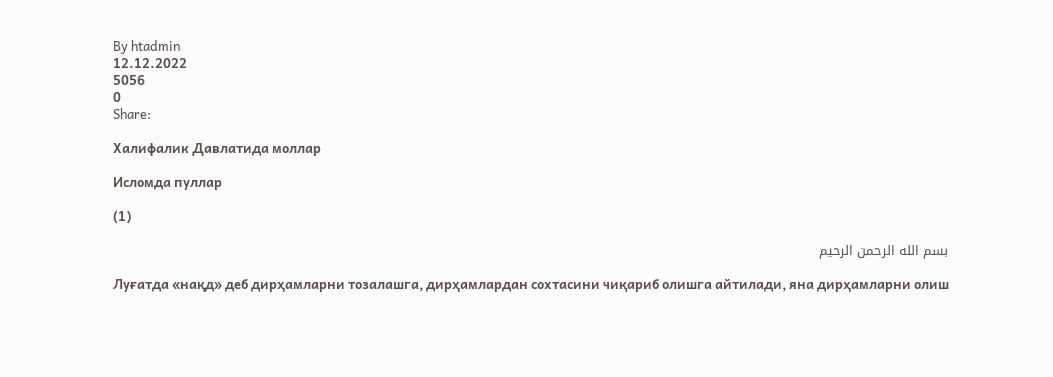By htadmin
12.12.2022
5056
0
Share:

Халифалик Давлатида моллар

Исломда пуллар

(1)

بسم الله الرحمن الرحيم

Луғатда «нақд» деб дирҳамларни тозалашга, дирҳамлардан сохтасини чиқариб олишга айтилади, яна дирҳамларни олиш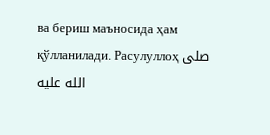ва бериш маъносида ҳам қўлланилади. Расулуллоҳ صلى الله عليه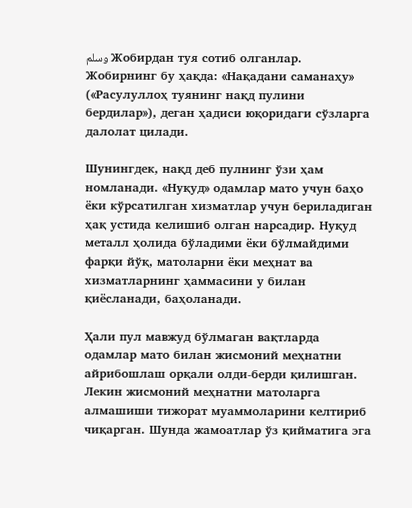وسلم Жобирдан туя сотиб олганлар. Жобирнинг бу ҳақда: «Нақадани саманаҳу» («Расулуллоҳ туянинг нақд пулини бердилар»), деган ҳадиси юқоридаги сўзларга далолат цилади.

Шунингдек, нақд деб пулнинг ўзи ҳам номланади. «Нуқуд» одамлар мато учун баҳо ёки кўрсатилган хизматлар учун бериладиган ҳақ устида келишиб олган нарсадир. Нуқуд металл ҳолида бўладими ёки бўлмайдими фарқи йўқ, матоларни ёки меҳнат ва хизматларнинг ҳаммасини у билан қиёсланади, баҳоланади.

Ҳали пул мавжуд бўлмаган вақтларда одамлар мато билан жисмоний меҳнатни айрибошлаш орқали олди-берди қилишган. Лекин жисмоний меҳнатни матоларга алмашиши тижорат муаммоларини келтириб чиқарган. Шунда жамоатлар ўз қийматига эга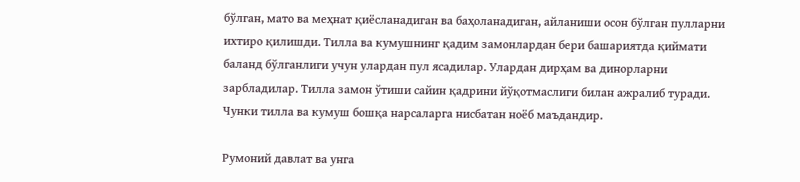бўлган, мато ва меҳнат қиёсланадиган ва баҳоланадиган, айланиши осон бўлган пулларни ихтиро қилишди. Тилла ва кумушнинг қадим замонлардан бери башариятда қиймати баланд бўлганлиги учун улардан пул ясадилар. Улардан дирҳам ва динорларни зарбладилар. Тилла замон ўтиши сайин қадрини йўқотмаслиги билан ажралиб туради. Чунки тилла ва кумуш бошқа нарсаларга нисбатан ноёб маъдандир.

Румоний давлат ва унга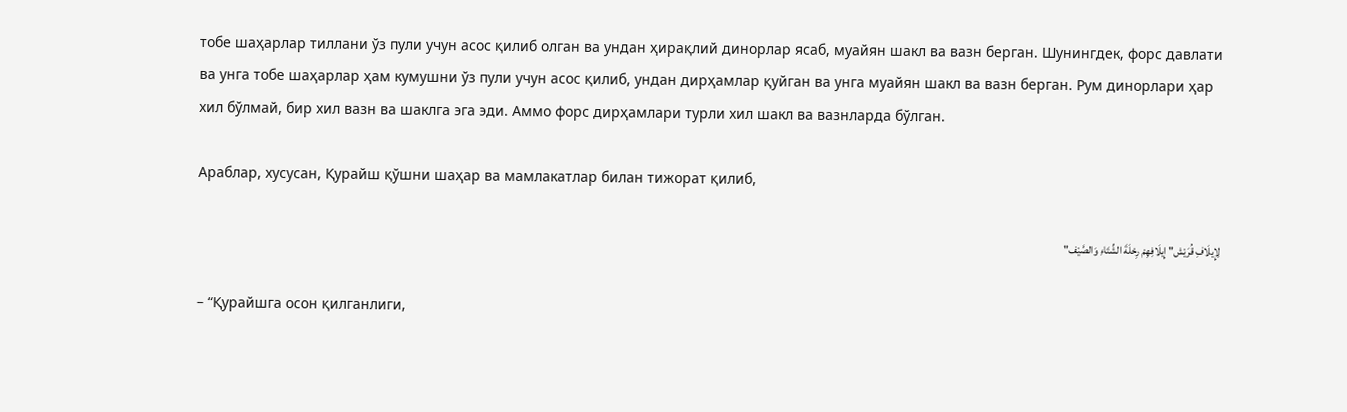тобе шаҳарлар тиллани ўз пули учун асос қилиб олган ва ундан ҳирақлий динорлар ясаб, муайян шакл ва вазн берган. Шунингдек, форс давлати ва унга тобе шаҳарлар ҳам кумушни ўз пули учун асос қилиб, ундан дирҳамлар қуйган ва унга муайян шакл ва вазн берган. Рум динорлари ҳар хил бўлмай, бир хил вазн ва шаклга эга эди. Аммо форс дирҳамлари турли хил шакл ва вазнларда бўлган.

Араблар, хусусан, Қурайш қўшни шаҳар ва мамлакатлар билан тижорат қилиб,

لِإِيلَافِ قُرَيْش" إِيلَافِهِمْ رِحْلَةَ الشِّتَاءِ وَالصَّيْف"

– “Қурайшга осон қилганлиги,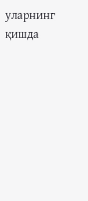уларнинг қишда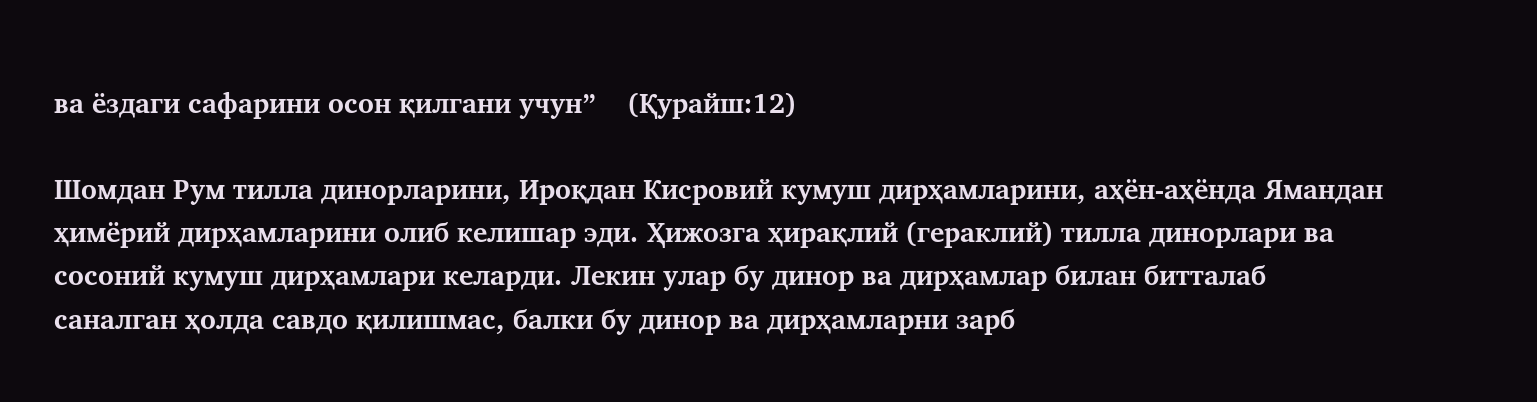ва ёздаги сафарини осон қилгани учун”    (Қурайш:12)

Шомдан Рум тилла динорларини, Ироқдан Кисровий кумуш дирҳамларини, аҳён-аҳёнда Ямандан ҳимёрий дирҳамларини олиб келишар эди. Ҳижозга ҳирақлий (гераклий) тилла динорлари ва сосоний кумуш дирҳамлари келарди. Лекин улар бу динор ва дирҳамлар билан битталаб саналган ҳолда савдо қилишмас, балки бу динор ва дирҳамларни зарб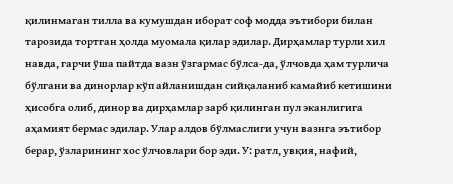қилинмаган тилла ва кумушдан иборат соф модда эътибори билан тарозида тортган ҳолда муомала қилар эдилар. Дирҳамлар турли хил навда, гарчи ўша пайтда вазн ўзгармас бўлса-да, ўлчовда ҳам турлича бўлгани ва динорлар кўп айланишдан сийқаланиб камайиб кетишини ҳисобга олиб, динор ва дирҳамлар зарб қилинган пул эканлигига аҳамият бермас эдилар. Улар алдов бўлмаслиги учун вазнга эътибор берар, ўзларининг хос ўлчовлари бор эди. У: ратл, увқия, нафий,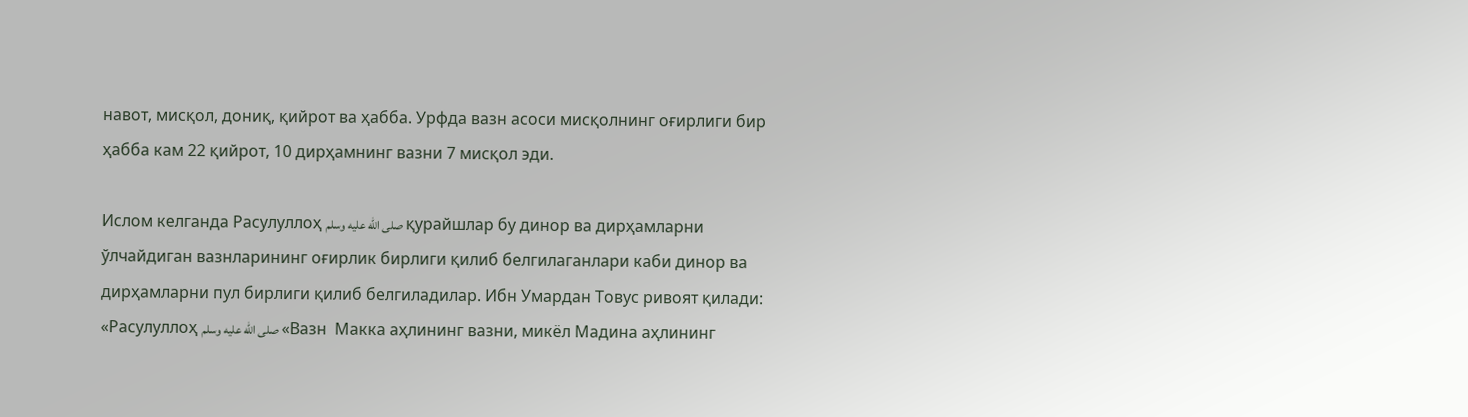навот, мисқол, дониқ, қийрот ва ҳабба. Урфда вазн асоси мисқолнинг оғирлиги бир ҳабба кам 22 қийрот, 10 дирҳамнинг вазни 7 мисқол эди.

Ислом келганда Расулуллоҳ صلى الله عليه وسلم қурайшлар бу динор ва дирҳамларни ўлчайдиган вазнларининг оғирлик бирлиги қилиб белгилаганлари каби динор ва дирҳамларни пул бирлиги қилиб белгиладилар. Ибн Умардан Товус ривоят қилади: «Расулуллоҳ صلى الله عليه وسلم «Вазн  Макка аҳлининг вазни, микёл Мадина аҳлининг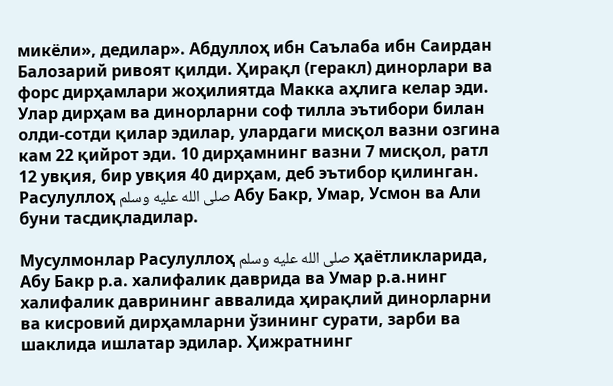микёли», дедилар». Абдуллоҳ ибн Саълаба ибн Саирдан Балозарий ривоят қилди. Ҳирақл (геракл) динорлари ва форс дирҳамлари жоҳилиятда Макка аҳлига келар эди. Улар дирҳам ва динорларни соф тилла эътибори билан олди-сотди қилар эдилар, улардаги мисқол вазни озгина кам 22 қийрот эди. 10 дирҳамнинг вазни 7 мисқол, ратл 12 увқия, бир увқия 40 дирҳам, деб эътибор қилинган. Расулуллоҳ صلى الله عليه وسلم Абу Бакр, Умар, Усмон ва Али буни тасдиқладилар.

Мусулмонлар Расулуллоҳ صلى الله عليه وسلم ҳаётликларида, Абу Бакр р.а. халифалик даврида ва Умар р.а.нинг халифалик даврининг аввалида ҳирақлий динорларни ва кисровий дирҳамларни ўзининг сурати, зарби ва шаклида ишлатар эдилар. Ҳижратнинг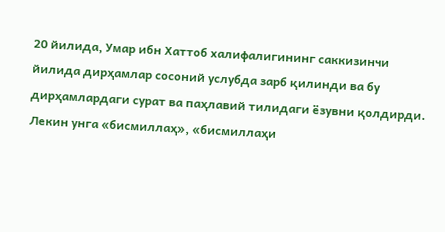20 йилида, Умар ибн Хаттоб халифалигининг саккизинчи йилида дирҳамлар сосоний услубда зарб қилинди ва бу дирҳамлардаги сурат ва паҳлавий тилидаги ёзувни қолдирди. Лекин унга «бисмиллаҳ», «бисмиллаҳи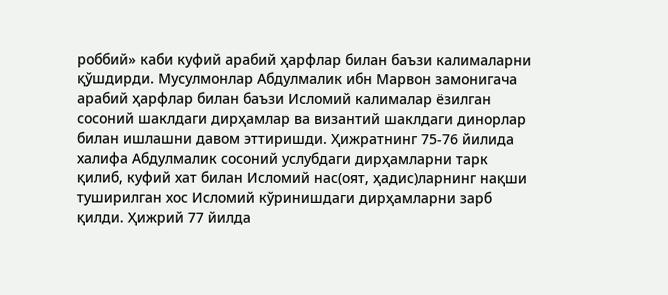роббий» каби куфий арабий ҳарфлар билан баъзи калималарни қўшдирди. Мусулмонлар Абдулмалик ибн Марвон замонигача арабий ҳарфлар билан баъзи Исломий калималар ёзилган сосоний шаклдаги дирҳамлар ва византий шаклдаги динорлар билан ишлашни давом эттиришди. Ҳижратнинг 75-76 йилида халифа Абдулмалик сосоний услубдаги дирҳамларни тарк қилиб, куфий хат билан Исломий нас(оят, ҳадис)ларнинг нақши туширилган хос Исломий кўринишдаги дирҳамларни зарб қилди. Ҳижрий 77 йилда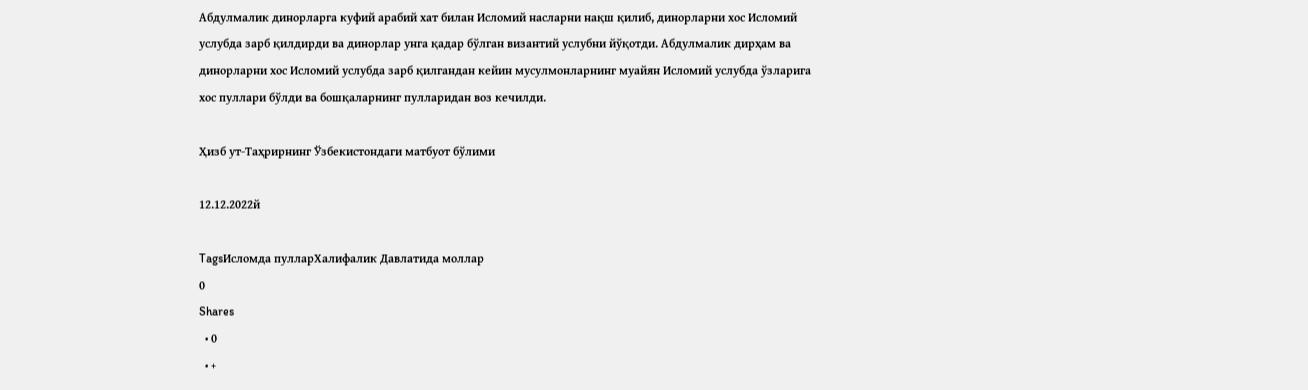Абдулмалик динорларга куфий арабий хат билан Исломий насларни нақш қилиб, динорларни хос Исломий услубда зарб қилдирди ва динорлар унга қадар бўлган византий услубни йўқотди. Абдулмалик дирҳам ва динорларни хос Исломий услубда зарб қилгандан кейин мусулмонларнинг муайян Исломий услубда ўзларига хос пуллари бўлди ва бошқаларнинг пулларидан воз кечилди.

Ҳизб ут-Таҳрирнинг Ўзбекистондаги матбуот бўлими

12.12.2022й

TagsИсломда пулларХалифалик Давлатида моллар
0
Shares
  • 0
  • +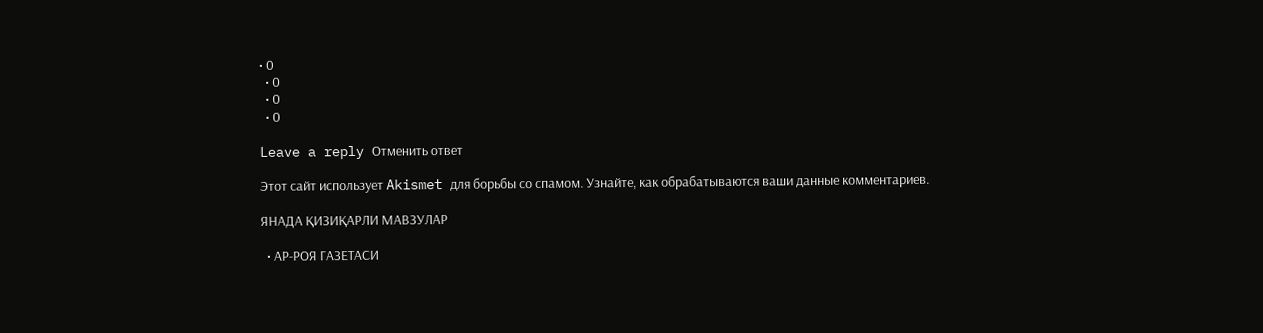• 0
  • 0
  • 0
  • 0

Leave a reply Отменить ответ

Этот сайт использует Akismet для борьбы со спамом. Узнайте, как обрабатываются ваши данные комментариев.

ЯНАДА ҚИЗИҚАРЛИ МАВЗУЛАР

  • АР-РОЯ ГАЗЕТАСИ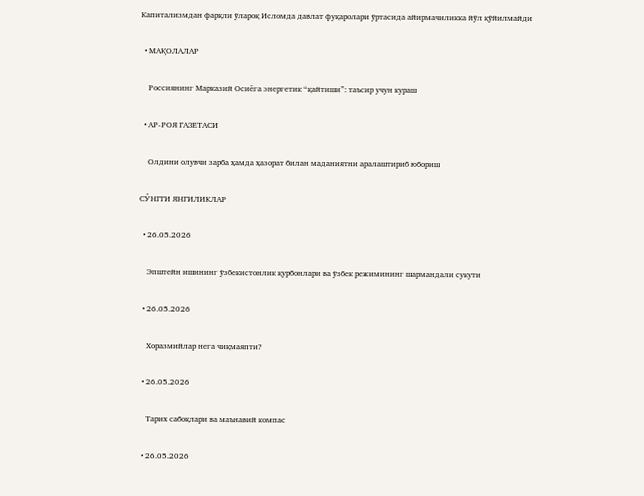Капитализмдан фарқли ўлароқ Исломда давлат фуқаролари ўртасида айирмачиликка йўл қўйилмайди

  • МАҚОЛАЛАР

    Россиянинг Марказий Осиёга энергетик “қайтиши”: таъсир учун кураш

  • АР-РОЯ ГАЗЕТАСИ

    Олдини олувчи зарба ҳамда ҳазорат билан маданиятни аралаштириб юбориш

СЎНГГИ ЯНГИЛИКЛАР

  • 26.05.2026

    Эпштейн ишининг ўзбекистонлик қурбонлари ва ўзбек режимининг шармандали сукути

  • 26.05.2026

    Хоразмийлар нега чиқмаяпти?

  • 26.05.2026

    Тарих сабоқлари ва маънавий компас

  • 26.05.2026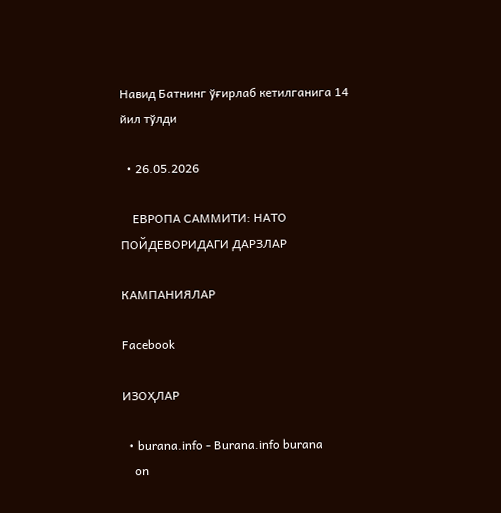Навид Батнинг ўғирлаб кетилганига 14 йил тўлди

  • 26.05.2026

    ЕВРОПА САММИТИ: НАТО ПОЙДЕВОРИДАГИ ДАРЗЛАР

КАМПАНИЯЛАР

Facebook

ИЗОҲЛАР

  • burana.info - Burana.info burana
    on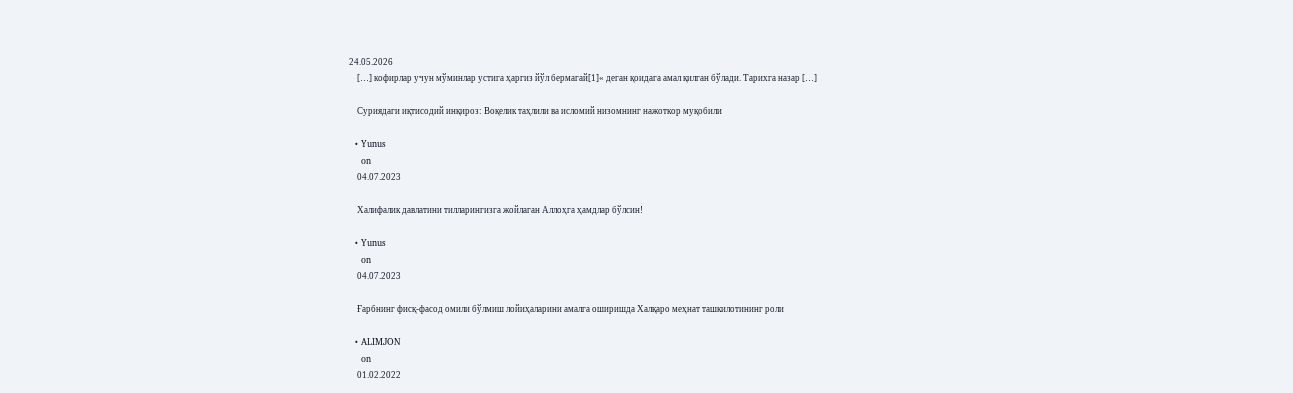24.05.2026
    […] кофирлар учун мўминлар устига ҳаргиз йўл бермагай[1]« деган қоидага амал қилган бўлади. Тарихга назар […]

    Суриядаги иқтисодий инқироз: Воқелик таҳлили ва исломий низомнинг нажоткор муқобили

  • Yunus
    on
    04.07.2023

    Халифалик давлатини тилларингизга жойлаган Аллоҳга ҳамдлар бўлсин!

  • Yunus
    on
    04.07.2023

    Ғарбнинг фисқ-фасод омили бўлмиш лойиҳаларини амалга оширишда Халқаро меҳнат ташкилотининг роли

  • ALIMJON
    on
    01.02.2022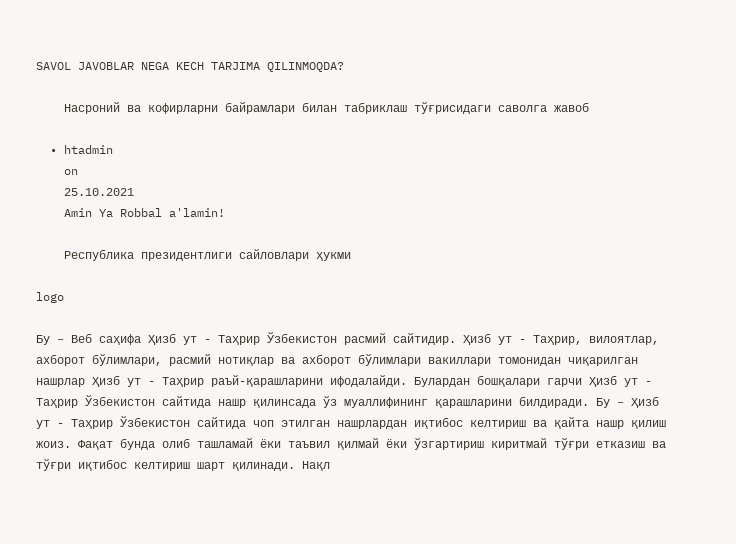SAVOL JAVOBLAR NEGA KECH TARJIMA QILINMOQDA?

    Насроний ва кофирларни байрамлари билан табриклаш тўғрисидаги саволга жавоб

  • htadmin
    on
    25.10.2021
    Amin Ya Robbal a'lamin!

    Республика президентлиги сайловлари ҳукми

logo

Бу – Веб саҳифа Ҳизб ут - Таҳрир Ўзбекистон расмий сайтидир. Ҳизб ут - Таҳрир, вилоятлар, ахборот бўлимлари, расмий нотиқлар ва ахборот бўлимлари вакиллари томонидан чиқарилган нашрлар Ҳизб ут - Таҳрир раъй-қарашларини ифодалайди. Булардан бошқалари гарчи Ҳизб ут - Таҳрир Ўзбекистон сайтида нашр қилинсада ўз муаллифининг қарашларини билдиради. Бу – Ҳизб ут - Таҳрир Ўзбекистон сайтида чоп этилган нашрлардан иқтибос келтириш ва қайта нашр қилиш жоиз. Фақат бунда олиб ташламай ёки таъвил қилмай ёки ўзгартириш киритмай тўғри етказиш ва тўғри иқтибос келтириш шарт қилинади. Нақл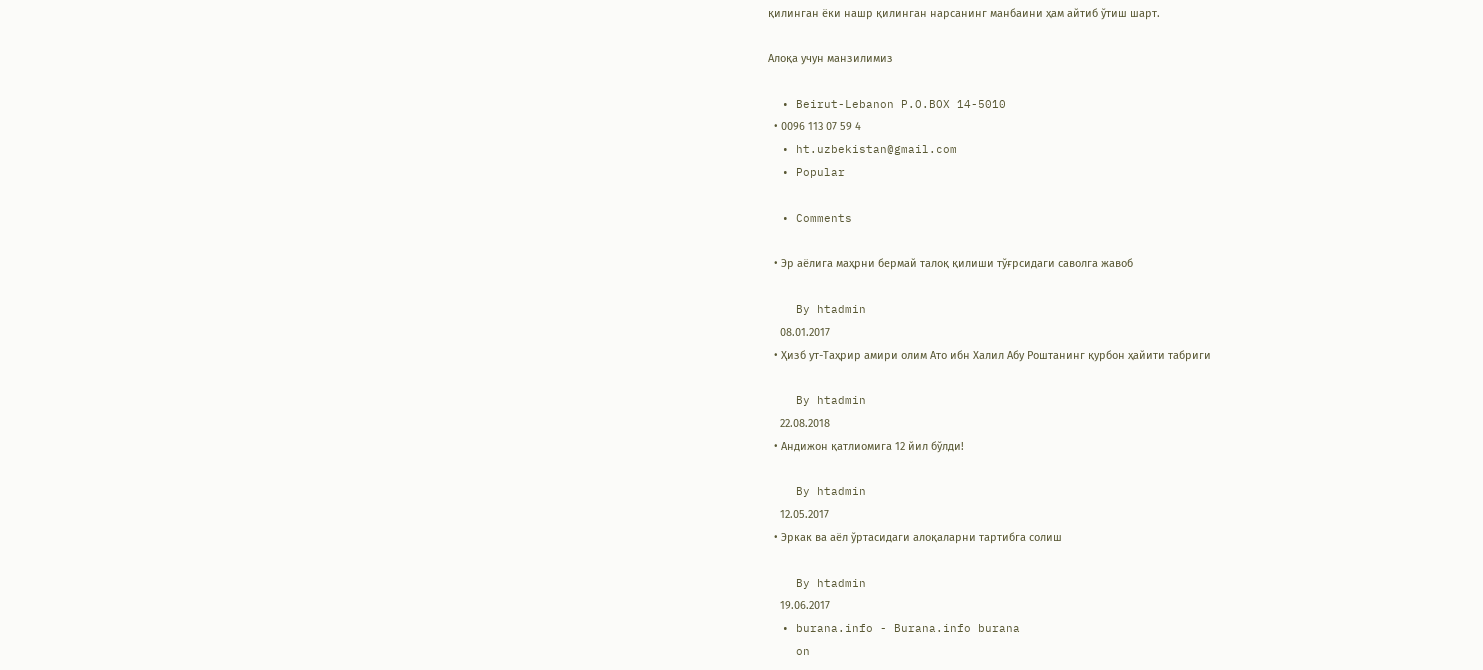қилинган ёки нашр қилинган нарсанинг манбаини ҳам айтиб ўтиш шарт.

Алоқа учун манзилимиз

  • Beirut-Lebanon P.O.BOX 14-5010
  • 0096 113 07 59 4
  • ht.uzbekistan@gmail.com
  • Popular

  • Comments

  • Эр аёлига маҳрни бермай талоқ қилиши тўғрсидаги саволга жавоб

    By htadmin
    08.01.2017
  • Ҳизб ут-Таҳрир амири олим Ато ибн Халил Абу Роштанинг қурбон ҳайити табриги

    By htadmin
    22.08.2018
  • Андижон қатлиомига 12 йил бўлди!

    By htadmin
    12.05.2017
  • Эркак ва аёл ўртасидаги алоқаларни тартибга солиш

    By htadmin
    19.06.2017
  • burana.info - Burana.info burana
    on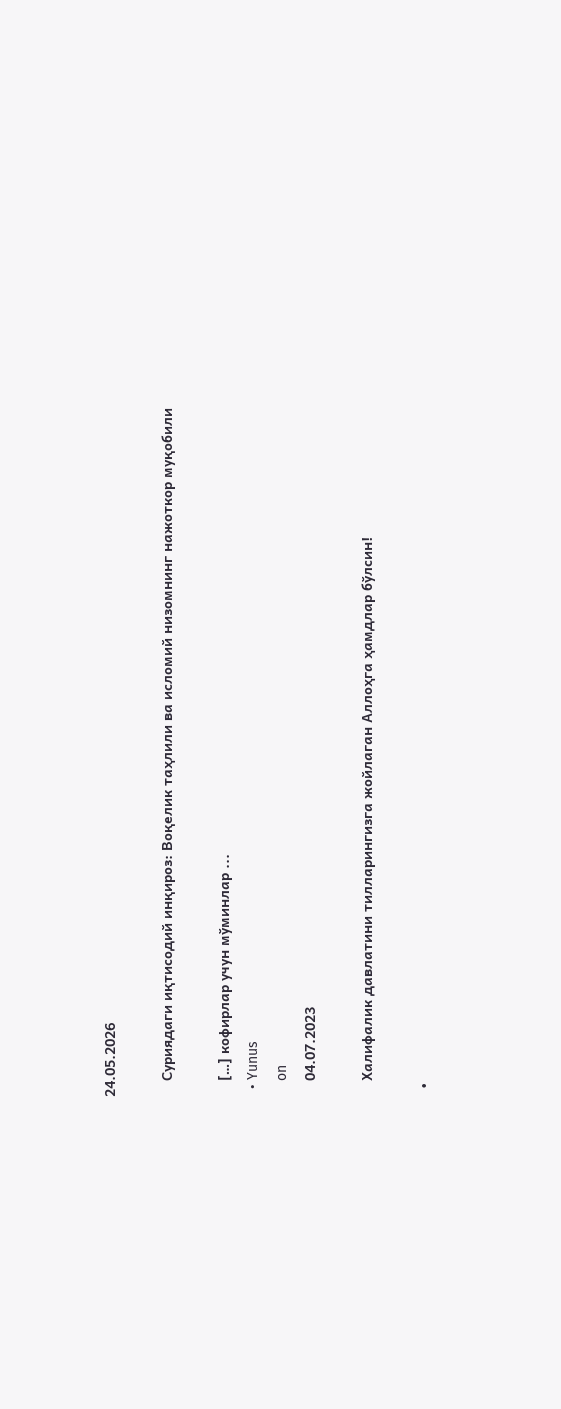24.05.2026

    Суриядаги иқтисодий инқироз: Воқелик таҳлили ва исломий низомнинг нажоткор муқобили

    […] кофирлар учун мўминлар ...
  • Yunus
    on
    04.07.2023

    Халифалик давлатини тилларингизга жойлаган Аллоҳга ҳамдлар бўлсин!

  •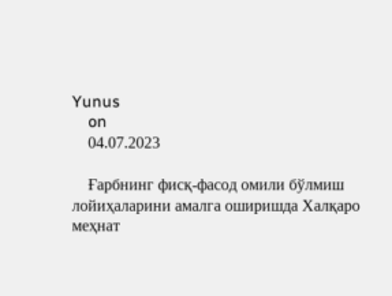Yunus
    on
    04.07.2023

    Ғарбнинг фисқ-фасод омили бўлмиш лойиҳаларини амалга оширишда Халқаро меҳнат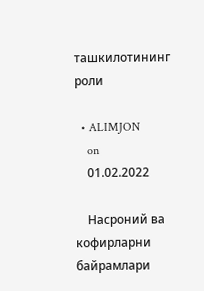ташкилотининг роли

  • ALIMJON
    on
    01.02.2022

    Насроний ва кофирларни байрамлари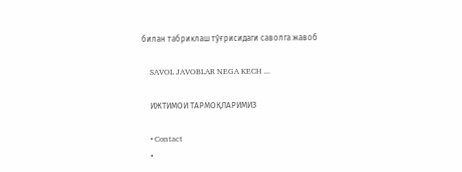билан табриклаш тўғрисидаги саволга жавоб

    SAVOL JAVOBLAR NEGA KECH ...

    ИЖТИМОИ ТАРМОҚЛАРИМИЗ

    • Contact
    •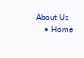About Us
    • Home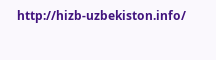http://hizb-uzbekiston.info/